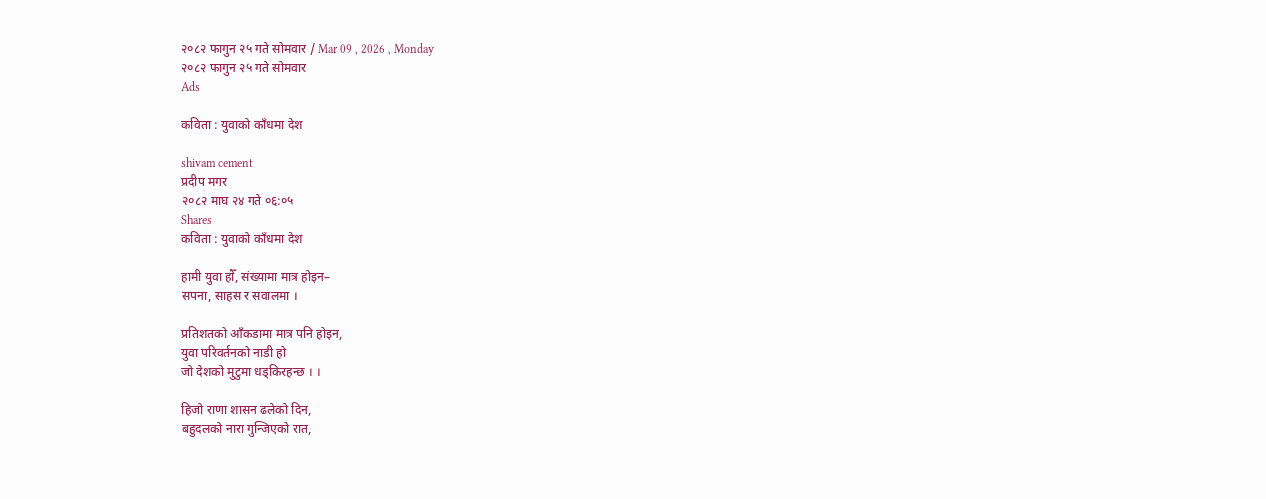२०८२ फागुन २५ गते सोमवार / Mar 09 , 2026 , Monday
२०८२ फागुन २५ गते सोमवार
Ads

कविता : युवाको काँधमा देश

shivam cement
प्रदीप मगर
२०८२ माघ २४ गते ०६:०५
Shares
कविता : युवाको काँधमा देश

हामी युवा हौँ, संख्यामा मात्र होइन–
सपना, साहस र सवालमा ।

प्रतिशतको आँकडामा मात्र पनि होइन,
युवा परिवर्तनको नाडी हो
जो देशको मुटुमा धड्किरहन्छ । ।

हिजो राणा शासन ढलेको दिन,
बहुदलको नारा गुन्जिएको रात,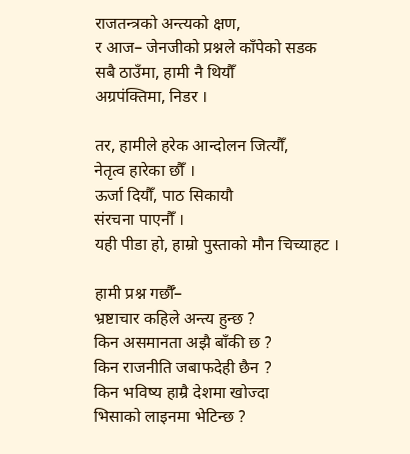राजतन्त्रको अन्त्यको क्षण,
र आज– जेनजीको प्रश्नले काँपेको सडक
सबै ठाउँमा, हामी नै थियौँ
अग्रपंक्तिमा, निडर ।

तर, हामीले हरेक आन्दोलन जित्यौँ,
नेतृत्व हारेका छौँ ।
ऊर्जा दियौँ, पाठ सिकायौ
संरचना पाएनौँ ।
यही पीडा हो, हाम्रो पुस्ताको मौन चिच्याहट ।

हामी प्रश्न गर्छौँ–
भ्रष्टाचार कहिले अन्त्य हुन्छ ?
किन असमानता अझै बाँकी छ ?
किन राजनीति जबाफदेही छैन ?
किन भविष्य हाम्रै देशमा खोज्दा
भिसाको लाइनमा भेटिन्छ ?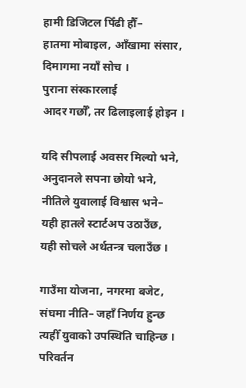हामी डिजिटल पिँढी हौँ–
हातमा मोबाइल, आँखामा संसार,
दिमागमा नयाँ सोच ।
पुराना संस्कारलाई
आदर गर्छौँ, तर ढिलाइलाई होइन ।

यदि सीपलाई अवसर मिल्यो भने,
अनुदानले सपना छोयो भने,
नीतिले युवालाई विश्वास भने–
यही हातले स्टार्टअप उठाउँछ,
यही सोचले अर्थतन्त्र चलाउँछ ।

गाउँमा योजना, नगरमा बजेट,
संघमा नीति– जहाँ निर्णय हुन्छ
त्यहीँ युवाको उपस्थिति चाहिन्छ ।
परिवर्तन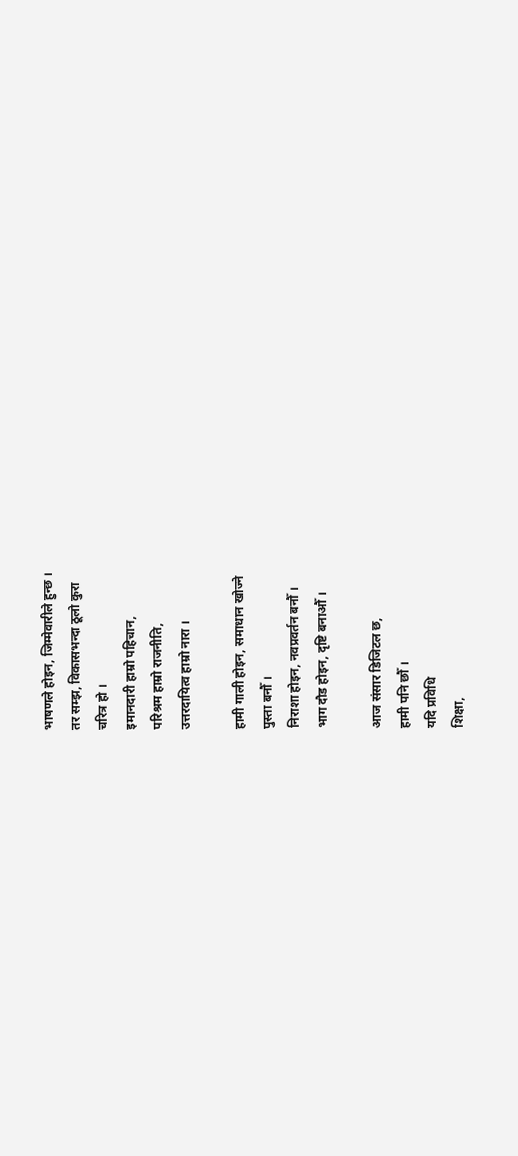भाषणले होइन, जिम्मेवारीले हुन्छ ।
तर सम्झ, विकासभन्दा ठूलो कुरा
चरित्र हो ।
इमानदारी हाम्रो पहिचान,
परिश्रम हाम्रो राजनीति,
उत्तरदायित्व हाम्रो नारा ।

हामी गाली होइन, समाधान खोज्ने
पुस्ता बनौँ ।
निराशा होइन, नवप्रवर्तन बनौँ ।
भाग दौड होइन, दृष्टि बनाऔँ ।

आज संसार डिजिटल छ,
हामी पनि छौँ ।
यदि प्रविधि
शिक्षा,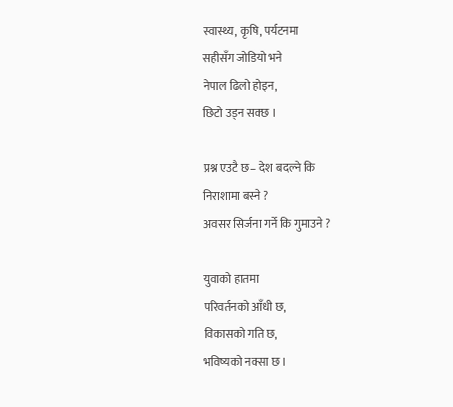स्वास्थ्य, कृषि, पर्यटनमा
सहीसँग जोडियो भने
नेपाल ढिलो होइन,
छिटो उड्न सक्छ ।

प्रश्न एउटै छ– देश बदल्ने कि
निराशामा बस्ने ?
अवसर सिर्जना गर्ने कि गुमाउने ?

युवाको हातमा
परिवर्तनको आँधी छ,
विकासको गति छ,
भविष्यको नक्सा छ ।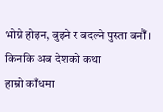भोग्ने होइन, बुझ्ने र बदल्ने पुस्ता बनौँ ।
किनकि अब देशको कथा
हाम्रो काँधमा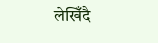लेखिँदै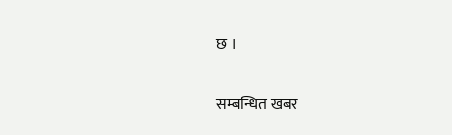छ ।

सम्बन्धित खबर